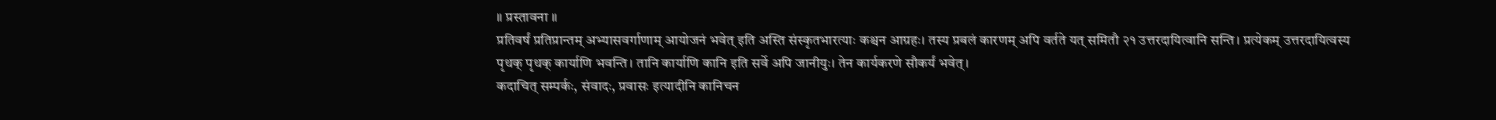॥ प्रस्तावना ॥
प्रतिवर्षं प्रतिप्रान्तम् अभ्यासवर्गाणाम् आयोजनं भवेत् इति अस्ति संस्कृतभारत्याः कश्चन आग्रहः। तस्य प्रबलं कारणम् अपि वर्तते यत् समितौ २१ उत्तरदायित्वानि सन्ति। प्रत्येकम् उत्तरदायित्वस्य पृथक् पृथक् कार्याणि भवन्ति। तानि कार्याणि कानि इति सर्वे अपि जानीयुः। तेन कार्यकरणे सौकर्यं भवेत्।
कदाचित् सम्पर्कः, संवादः, प्रवासः इत्यादीनि कानिचन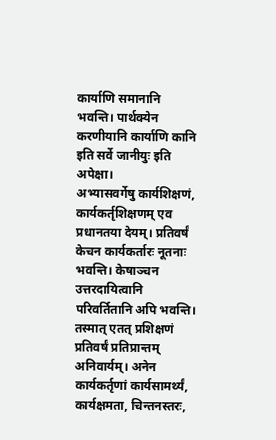कार्याणि समानानि भवन्ति। पार्थक्येन करणीयानि कार्याणि कानि इति सर्वे जानीयुः इति अपेक्षा।
अभ्यासवर्गेषु कार्यशिक्षणं, कार्यकर्तृशिक्षणम् एव प्रधानतया देयम्। प्रतिवर्षं केचन कार्यकर्तारः नूतनाः भवन्ति। केषाञ्चन उत्तरदायित्वानि परिवर्तितानि अपि भवन्ति। तस्मात् एतत् प्रशिक्षणं प्रतिवर्षं प्रतिप्रान्तम् अनिवार्यम्। अनेन कार्यकर्तृणां कार्यसामर्थ्यं, कार्यक्षमता, चिन्तनस्तरः,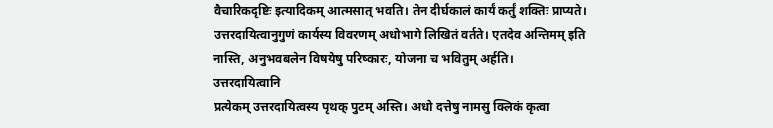वैचारिकदृष्टिः इत्यादिकम् आत्मसात् भवति। तेन दीर्घकालं कार्यं कर्तुं शक्तिः प्राप्यते।
उत्तरदायित्वानुगुणं कार्यस्य विवरणम् अधोभागे लिखितं वर्तते। एतदेव अन्तिमम् इति नास्ति, अनुभवबलेन विषयेषु परिष्कारः, योजना च भवितुम् अर्हति।
उत्तरदायित्वानि
प्रत्येकम् उत्तरदायित्वस्य पृथक् पुटम् अस्ति। अधो दत्तेषु नामसु क्लिकं कृत्वा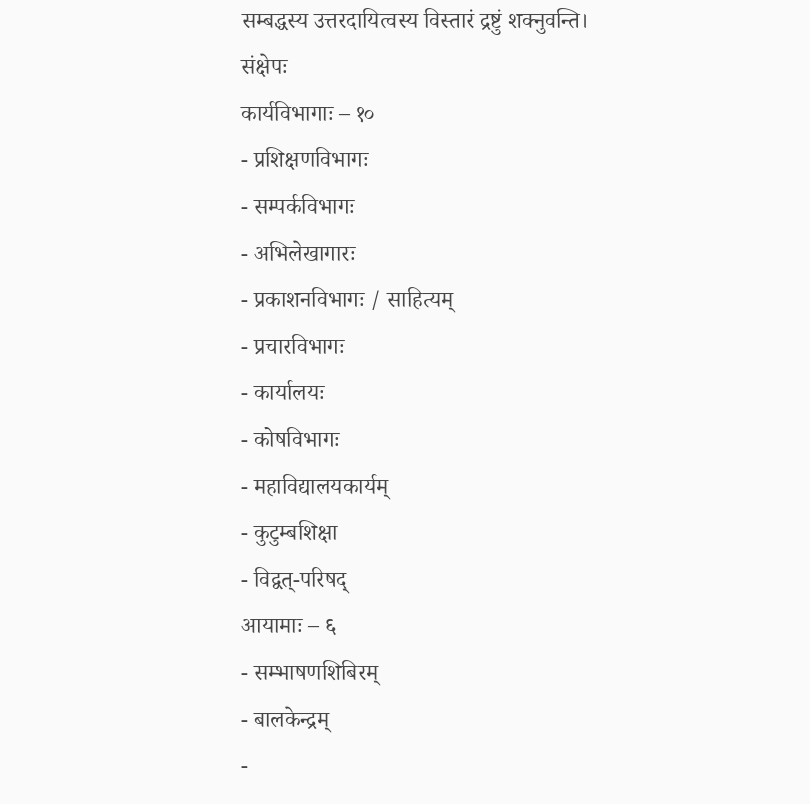सम्बद्धस्य उत्तरदायित्वस्य विस्तारं द्रष्टुं शक्नुवन्ति।
संक्षेपः
कार्यविभागाः – १०
- प्रशिक्षणविभागः
- सम्पर्कविभागः
- अभिलेखागारः
- प्रकाशनविभागः / साहित्यम्
- प्रचारविभागः
- कार्यालयः
- कोषविभागः
- महाविद्यालयकार्यम्
- कुटुम्बशिक्षा
- विद्वत्-परिषद्
आयामाः – ६
- सम्भाषणशिबिरम्
- बालकेन्द्रम्
-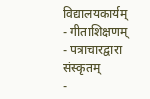विद्यालयकार्यम्
- गीताशिक्षणम्
- पत्राचारद्वारा संस्कृतम्
-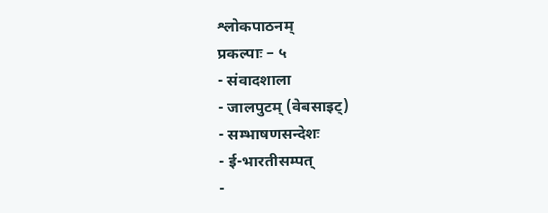श्लोकपाठनम्
प्रकल्पाः – ५
- संवादशाला
- जालपुटम् (वेबसाइट्)
- सम्भाषणसन्देशः
- ई-भारतीसम्पत्
-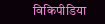विकिपीडिया